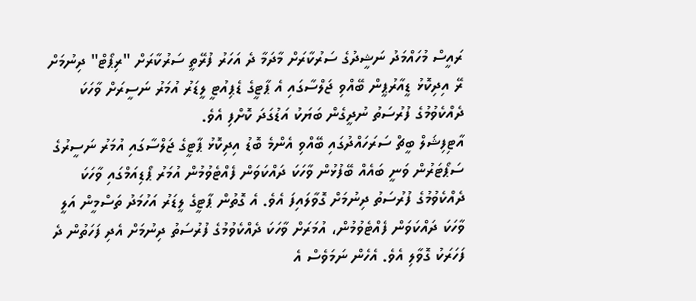ރައީސް މުހައްމަދު ނަޝީދުގެ ސަރުކާރަށް މާދަމާ ދެ އަހަރު ފުރޭތީ ސަރުކާރަށް "ރިޕޯޓް" ދިނުމަށް ރޭ އިދިކޮޅު ޑީއާރުޕީން ބޭއްވި ޖަލްސާގައި އެ ޕާޓީގެ ޑެޕިއުޓީ ލީޑަރު އުމަރު ނަސީރަށް ވާހަކަ ދެއްކެވުމުގެ ފުރުސަތު ނުދީގެން ބަޔަކު އަޑުގަދަ ކޮށްފި އެވެ.
އާޓިފިޝަލް ބީޗް ސަރަހައްދުގައި ބޭއްވި އެންމެ ބޮޑު އިދިކޮޅު ޕާޓީގެ ޖަލްސާގައި އުމަރު ނަސީރުގެ ސަޕޯޓަރުން ވަނީ ބައެއް ބޭފުޅުން ވާހަކަ ދައްކަވަން ފެއްޓެވުމުން އުމަރު ޕޯޑިއަމްގައި ވާހަކަ ދެއްކެވުމުގެ ފުރުސަތު ދިނުމަށް ގޮވާލައިފަ އެވެ. އެ ގޮތުން ޕާޓީގެ ލީޑަރު އަހުމަދު ތަސްމީން އަލީ ވާހަކަ ދައްކަވަން ފެއްޓެވުމުން، އުމަރަށް ވާހަކަ ދެއްކެވުމުގެ ފުރުސަތު ދިނުމަށް އެދި ފަހަތުން ދެ ފަހަރަކު ގޮވާލި އެވެ. އެހެން ނަމަވެސް އެ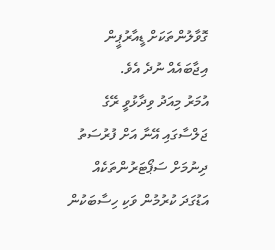ގޮވާލުންތަކަށް ޑީއާރުޕީން އިޖާބައެއް ނުދެ އެވެ.
އުމަރު މިއަދު ވިދާޅުވީ ރޭގެ ޖަލްސާގައި އޭނާ އަށް ފުރުސަތު ދިނުމަށް ސަޕޯޓަރުންތަކެއް އަޑުގަދަ ކުރުމުން ވަކި ހިސާބަކުން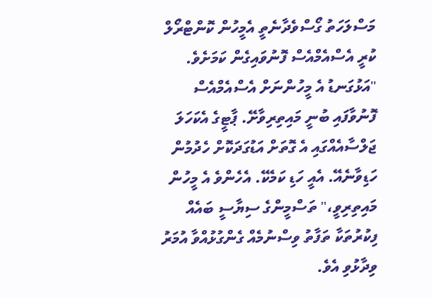މަސްލަހަތު ގޯސްވެދާނެތީ އެމީހުން ކޮންޓްރޯލް ކުރީ އެސްއެމްއެސް ފޮނުވައިގެން ކަމަށެވެ.
"އަޅުގަނޑު އެ މީހުންނަށް އެސްއެމްއެސް ފޮނުވާފައި ބުނީ މައިތިރިވާށޭ. ޕާޓީގެ އެކަހަލަ ޖަލްސާއެއްގައި އެ ގޮތަށް އަޑުގަދަކޮށް ހެދުމުން ހަޑިވާނެއޭ. އެއީ ހަޑި ކަމެކޭ. އެހެންވެ އެ މީހުން މައިތިރިވީ،" ތަސްމީންގެ ސިޔާސީ ބައެއް ފިކުރުތަކާ ތަފާތު ވިސްނުމެއް ގެންގުޅުއްވާ އުމަރު ވިދާޅުވި އެވެ.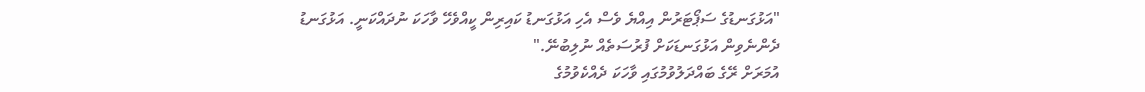"އަޅުގަނޑުގެ ސަޕޯޓަރުން އިއްޔެ ވެސް އެހި އަޅުގަނޑު ކައިރިން ކީއްވެހޭ ވާހަކަ ނުދައްކަނީ. އަޅުގަނޑު ދެންނެވިން އަޅުގަނޑަކަށް ފުރުސަތެއް ނުލިބުނޭ."
އުމަރަށް ރޭގެ ބައްދަލުވުމުގައި ވާހަކަ ދެއްކެވުމުގެ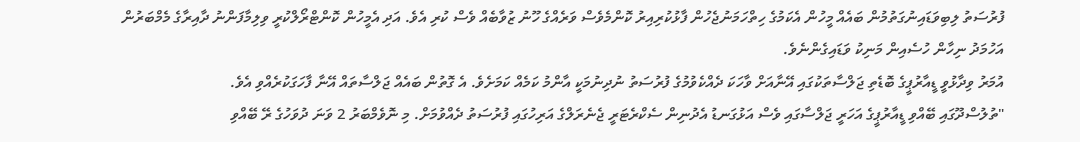ފުރުސަތު ލިބިވަޑައިނުގަތުމުން ބައެއް މީހުން އެކަމުގެ ހިތްހަމަނުޖެހުން ފާޅުކުރިއިރު ކޮންމެވެސް ވަރެއްގެ ހޫނު ޒުވާބެއް ވެސް ކުރި އެވެ. އަދި އެމީހުން ކޮންޓްރޯލްކުރީ ވިލިމާފަންނު ދާއިރާގެ މެމްބަރުން އަހުމަދު ނިހާން ހުސެއިން މަނިކު ވަޑައިގެންނެވެ.
އުމަރު ވިދާޅުވީ ޑީއާރުޕީގެ ބޮޑެތި ޖަލްސާތަކުގައި އޭނާއަށް ވާހަކަ ދެއްކެވުމުގެ ފުރުސަތު ނުދިނުމަކީ އާންމު ކަމެއް ކަމަށެވެ. އެ ގޮތުން ބައެއް ޖަލްސާތައް އޭނާ ފާހަގަކުރެއްވި އެވެ.
"ތުލުސްދޫގައި ބޭއްވި ޑީއާރުޕީގެ އަހަރީ ޖަލްސާގައި ވެސް އަޅުގަނޑު އެދުނިން ސެކްރެޓަރީ ޖެނެރަލްގެ އަރިހުގައި ފުރުސަތު ދެއްވުމަށް. މި ނޮވެމްބަރު 2 ވަނަ ދުވަހުގެ ރޭ ބޭއްވި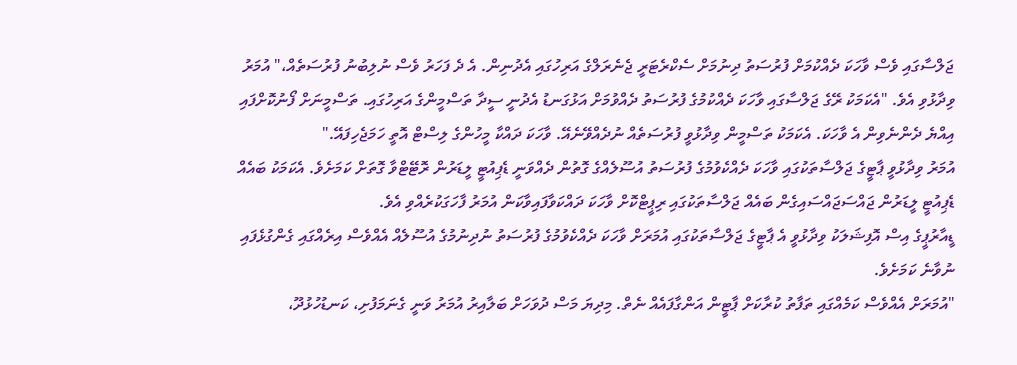ޖަލްސާގައި ވެސް ވާހަކަ ދެއްކުމަށް ފުރުސަތު ދިނުމަށް ސެކްރެޓަރީ ޖެނެރަލްގެ އަރިހުގައި އެދުނިން. އެ ދެ ފަހަރު ވެސް ނުލިބުނު ފުރުސަތެއް،" އުމަރު ވިދާޅުވި އެވެ. "އެކަމަކު ރޭގެ ޖަލްސާގައި ވާހަކަ ދެއްކުމުގެ ފުރުސަތު ދެއްވުމަށް އަޅުގަނޑު އެދުނީ ސީދާ ތަސްމީންގެ އަރިހުގައި. ތަސްމީނަށް ފޯނުކޮށްފައި އިއްޔެ ދެންނެވިން އެ ވާހަކަ. އެކަމަކު ތަސްމީން ވިދާޅުވީ ފުރުސަތެއް ނުދެއްވޭނެއޭ. ވާހަކަ ދައްކާ މީހުންގެ ލިސްޓް އޮތީ ހަމަޖެހިފައޭ."
އުމަރު ވިދާޅުވީ ޕާޓީގެ ޖަލްސާތަކުގައި ވާހަކަ ދެއްކެވުމުގެ ފުރުސަތު އުސޫލެއްގެ ގޮތުން ދެއްވަނީ ޑެޕިއުޓީ ލީޑަރުން ރޮޓޭޓްވާ ގޮތަށް ކަމަށެވެ. އެކަމަކު ބައެއް ޑެޕިއުޓީ ލީޑަރުން ޖައްސަޖައްސައިގެން ބައެއް ޖަލްސާތަކުގައި ރިޕީޓްކޮށް ވާހަކަ ދައްކަވާފައިވާކަން އުމަރު ފާހަގަކުރެއްވި އެވެ.
ޑީއާރުޕީގެ އިސް އޮފިޝަލަކު ވިދާޅުވީ އެ ޕާޓީގެ ޖަލްސާތަކުގައި އުމަރަށް ވާހަކަ ދެއްކެވުމުގެ ފުރުސަތު ނުދިނުމުގެ އުސޫލެއް އެއްވެސް އިރެއްގައި ގެންގުޅެފައި ނުވާނެ ކަމަށެވެ.
"އުމަރަށް އެއްވެސް ކަމެއްގައި ތަފާތު ކުރާކަށް ޕާޓީން އަންގާފައެއް ނެތް. މިދިޔަ މަސް ދުވަހަށް ބަލާއިރު އުމަރު ވަނީ ގެނަމަފުށި، ކަނޑުހުޅުދޫ،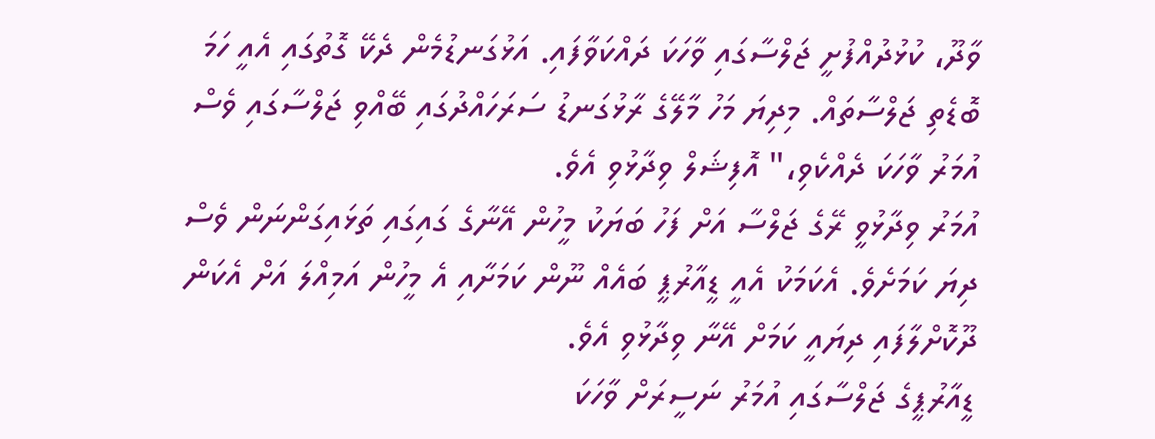ވާދޫ، ކުޅުދުއްފުށީ ޖަލްސާގައި ވާހަކަ ދައްކަވާފައި. އަޅުގަނޑުމެން ދެކޭ ގޮތުގައި އެއީ ހަމަ ބޮޑެތި ޖަލްސާތައް. މިދިޔަ މަހު މާލޭގެ ރާޅުގަނޑު ސަރަހައްދުގައި ބޭއްވި ޖަލްސާގައި ވެސް އުމަރު ވާހަކަ ދެއްކެވި،" އޮފިޝަލް ވިދާޅުވި އެވެ.
އުމަރު ވިދާޅުވީ ރޭގެ ޖަލްސާ އަށް ފަހު ބަޔަކު މީހުން އޭނާގެ ގައިގައި ތަޅައިގަންނަން ވެސް ދިޔަ ކަމަށެވެ. އެކަމަކު އެއީ ޑީއާރުޕީ ބައެއް ނޫން ކަމަށާއި އެ މީހުން އަމިއްލަ އަށް އެކަން ދޫކޮށްލާފައި ދިޔައީ ކަމަށް އޭނާ ވިދާޅުވި އެވެ.
ޑީއާރުޕީގެ ޖަލްސާގައި އުމަރު ނަސީރަށް ވާހަކަ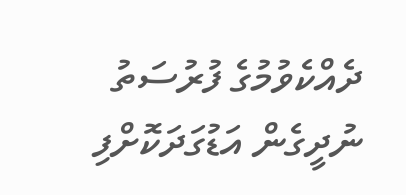ދެއްކެވުމުގެ ފުރުސަތު ނުދީގެން އަޑުގަދަކޮށްފި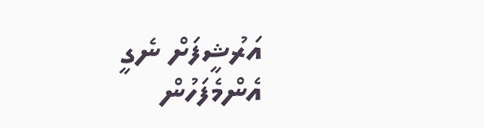އަރުޝީފަށް ނެގީ
އެންމެފަހުން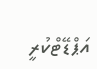އަޕްޑޭޓްކުރީ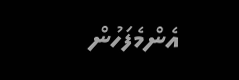އެންމެފަހުން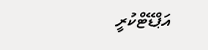އަޕްޑޭޓްކުރީ